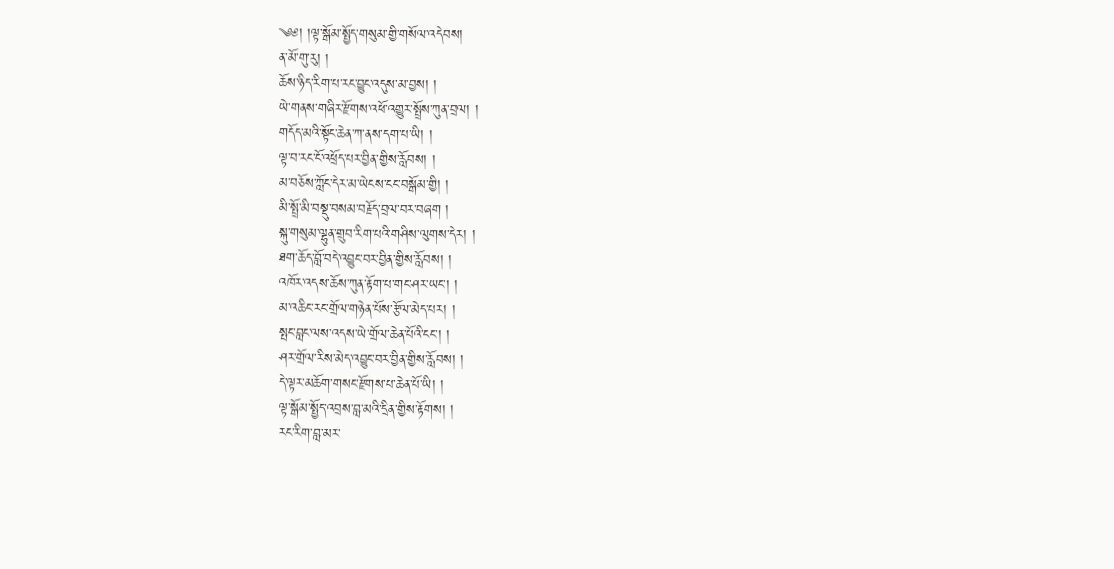༄༅། །ལྟ་སྒོམ་སྤྱོད་གསུམ་གྱི་གསོལ་འདེབས།
ན་མོ་གུ་རུ། །
ཆོས་ཉིད་རིག་པ་རང་བྱུང་འདུས་མ་བྱས། །
ཡེ་གནས་གཞིར་རྫོགས་འཕོ་འགྱུར་སྤྲོས་ཀུན་བྲལ། །
གདོད་མའི་སྟོང་ཆེན་ཀ་ནས་དག་པ་ཡི། །
ལྟ་བ་རང་ངོ་འཕྲོད་པར་བྱིན་གྱིས་རློབས། །
མ་བཅོས་ཀློང་དེར་མ་ཡེངས་ངང་བསྒོམ་གྱི། །
མི་སྤྲོ་མི་བསྡུ་བསམ་བརྗོད་བྲལ་བར་བཞག །
སྐུ་གསུམ་ལྷུན་གྲུབ་རིག་པའི་གཤིས་ལུགས་དེར། །
ཐག་ཆོད་བློ་བདེ་འབྱུང་བར་བྱིན་གྱིས་རློབས། །
འཁོར་འདས་ཆོས་ཀུན་རྟོག་པ་གང་ཤར་ཡང་། །
མ་འཆིང་རང་གྲོལ་གཉེན་པོས་རྩོལ་མེད་པར། །
སྤང་བླང་ལས་འདས་ཡེ་གྲོལ་ཆེན་པོའི་ངང་། །
ཤར་གྲོལ་རིས་མེད་འབྱུང་བར་བྱིན་གྱིས་རློབས། །
དེ་ལྟར་མཆོག་གསང་རྫོགས་པ་ཆེན་པོ་ཡི། །
ལྟ་སྒོམ་སྤྱོད་འབྲས་བླ་མའི་དྲིན་གྱིས་རྟོགས། །
རང་རིག་བླ་མར་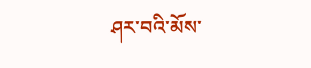ཤར་བའི་མོས་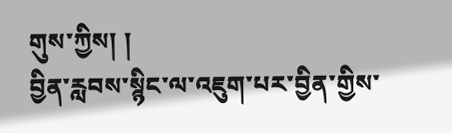གུས་ཀྱིས། །
བྱིན་རླབས་སྙིང་ལ་འཇུག་པར་བྱིན་གྱིས་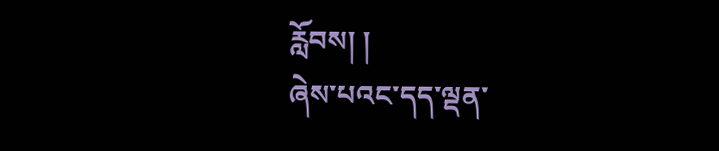རློབས། །
ཞེས་པའང་དད་ལྡན་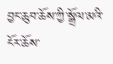བྱང་ཆུབ་ཆོས་ཀྱི་སྒྲོལ་མའི་ངོར་ཆོས་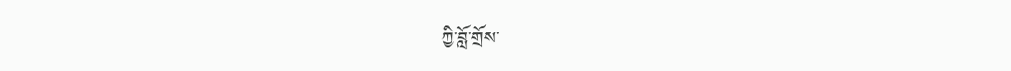ཀྱི་བློ་གྲོས་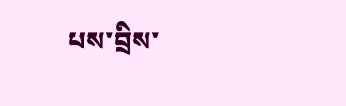པས་བྲིས་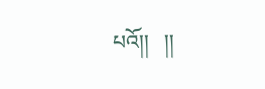པའོ།།   །།